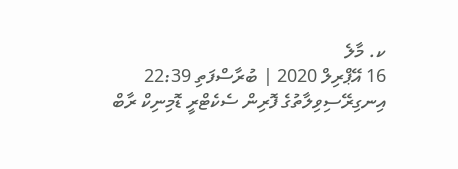ކ. މާލެ
16 އޭޕްރިލް 2020 | ބުރާސްފަތި 22:39
އިނގިރޭސިވިލާތުގެ ފޮރިން ސެކެޓްރީ ޑޮމިނިކް ރާބް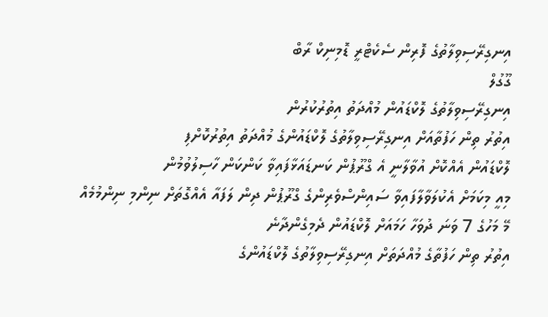އިނގިރޭސިވިލާތުގެ ފޮރިން ސެކެޓްރީ ޑޮމިނިކް ރާބް
ގޫގުލް
އިނގިރޭސިވިލާތުގެ ލޮކްޑައުން މުއްދަތު އިތުރުކުރުން
އިތުރު ތިން ހަފުތާއަށް އިނގިރޭސިވިލާތުގެ ލޮކްޑައުންގެ މުއްދަތު އިތުރުކޮށްފި
ލޮކްޑައުން އެއްކޮށް އުވާލާނީ އެ ގްރޫޕުން ކަނޑައަޅާފައިވާ ކަންކަން ހާސިލުވުމުން
މިއީ މިކަމަށް އެކުލަވާލާފައިވާ ސައިންސްވެރިންގެ ގްރޫޕުން ދިން ލަފައާ އެއްގޮތަށް ނިންމި ނިންމުމެއް
މޭ މަހުގެ 7 ވަނަ ދުވަހާ ހަމައަށް ލޮކްޑައުން ދެމިގެންދާނެ
އިތުރު ތިން ހަފުތާގެ މުއްދަތަށް އިނގިރޭސިވިލާތުގެ ލޮކްޑައުންގެ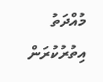މުއްދަތު އިތުރުކުރަން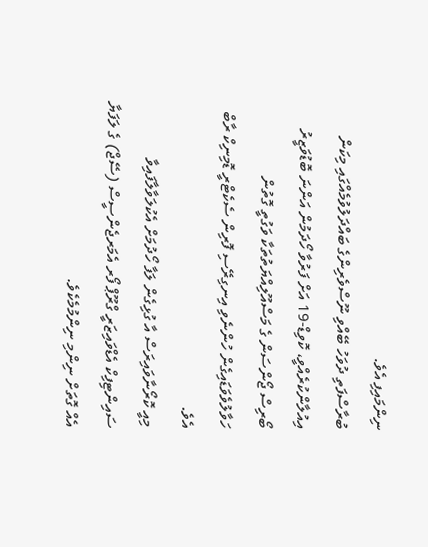ނިންމައިފި އެވެ.
ބުރާސްފަތި ދުވަހު ބޭއްވި ނޫސްވެރިންގެ ބައްދަލުވުމެއްގައި މިކަން އިއުލާންކުރެއްވީ، ކޮވިޑް-19 އަށް ފަރުވާ ހޯދަމުން އަންނަ ބޮޑުވަޒީރު ބޯރިސް ޖޯންސަން ގެ މަސްއޫލިއްޔަތުތަކާ ވަގުތީ ގޮތުން ހަވާލުވެވަޑައިގެން ހުންނެވި އިނގިރޭސި ފޮރިން ސެކެޓްރީ ޑޮމިނިކް ރާބް އެވެ.
މިއީ ކޮރޯނާވައިރަސް އާ ގުޅިގެން ލަފާ ހޯދުމަށް އެކުލަވާލާފައިވާ ސައިންޓިފިކް އެޑްވައިޒަރީ ގްރޫޕް ފޯރ އެމަރޖެންސީސް (ސޭޖް) ގެ ލަފަޔާ އެއް ގޮތަށް ނިންމި ނިންމުމެކެވެ.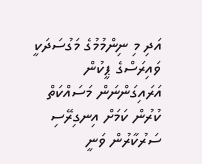އަދި މި ނިންމުމުގެ މަގުސަދަކީ ވައިރަސްގެ ޕީކުން އަރައިގަންނަން މަސައްކަތް ކުރުން ކަމަށް އިނގިރޭސި ސަރުކާރުން ވަނީ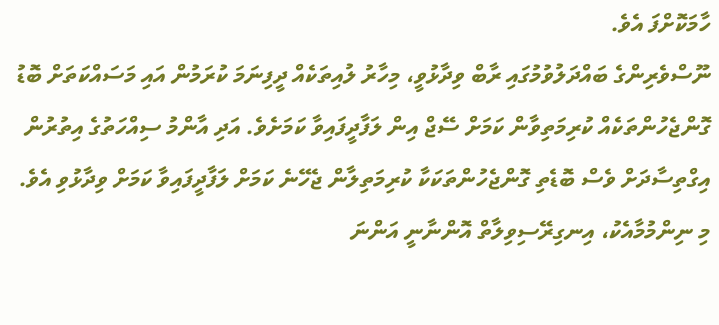ހާމަކޮށްފަ އެވެ.
ނޫސްވެރިންގެ ބައްދަލުވުމުގައި ރާބް ވިދާޅުވީ، މިހާރު ލުއިތަކެއް ދީފިނަމަ ކުރަމުން އައި މަސައްކަތަށް ބޮޑު ގޮންޖެހުންތަކެއް ކުރިމަތިވާން ކަމަށް ސޭޖް އިން ލަފާދީފައިވާ ކަމަށެވެ. އަދި އާންމު ސިއްހަތުގެ އިތުރުން އިގްތިސާދަށް ވެސް ބޮޑެތި ގޮންޖެހުންތަކަކާ ކުރިމަތިލާން ޖެހޭނެ ކަމަށް ލަފާދީފައިވާ ކަމަށް ވިދާޅުވި އެވެ.
މި ނިންމުމާއެކު، އިނގިރޭސިވިލާތް އޮންނާނީ އަންނަ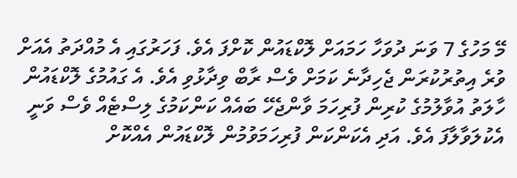މޭ މަހުގެ 7 ވަނަ ދުވަހާ ހަމައަށް ލޮކްޑައުން ކޮށްފަ އެވެ. ފަހަރުގައި އެ މުއްދަތު އެއަށް ވުރެ އިތުރުކުރަން ޖެހިދާނެ ކަމަށް ވެސް ރާބް ވިދާޅުވި އެވެ. އެ ގައުމުގެ ލޮކްޑައުން ހާލަތު އުވާލުމުގެ ކުރިން ފުރިހަމަ ވާންޖެހޭ ބައެއް ކަންކަމުގެ ލިސްޓެއް ވެސް ވަނީ އެކުލަވާލާފަ އެވެ. އަދި އެކަންކަން ފުރިހަމަވުމުން ލޮކްޑައުން އެއްކޮށް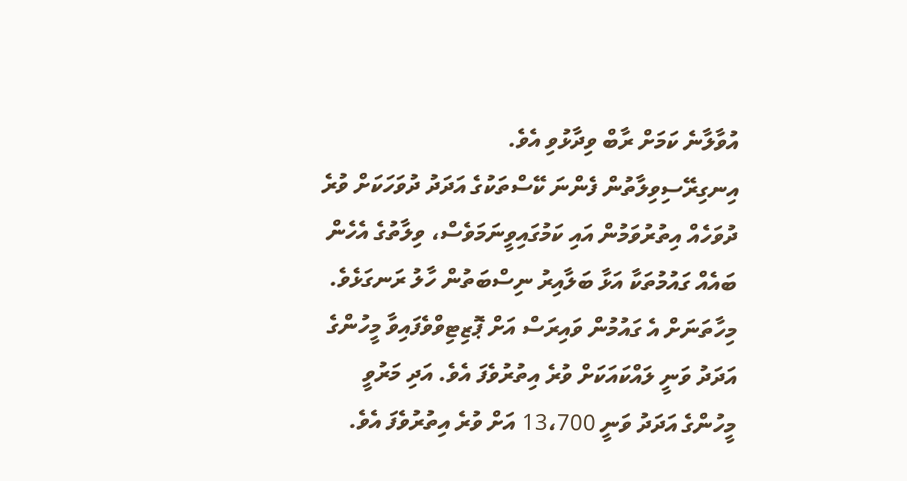އުވާލާނެ ކަމަށް ރާބް ވިދާޅުވި އެވެ.
އިނގިރޭސިވިލާތުން ފެންނަ ކޭސްތަކުގެ އަދަދު ދުވަހަކަށް ވުރެ ދުވަހެއް އިތުރުވަމުން އައި ކަމުގައިވީނަމަވެސް، ވިލާތުގެ އެހެން ބައެއް ގައުމުތަކާ އަޅާ ބަލާއިރު ނިސްބަތުން ހާލު ރަނގަޅެވެ. މިހާތަނަށް އެ ގައުމުން ވައިރަސް އަށް ޕޮޒިޓިވްވެފައިވާ މީހުންގެ އަދަދު ވަނީ ލައްކައަކަށް ވުރެ އިތުރުވެފަ އެވެ. އަދި މަރުވީ މީހުންގެ އަދަދު ވަނީ 13،700 އަށް ވުރެ އިތުރުވެފަ އެވެ.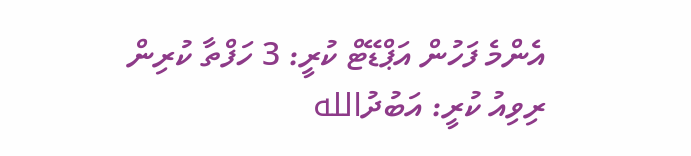އެންމެ ފަހުން އަޕްޑޭޓް ކުރީ: 3 ހަފްތާ ކުރިން
ރިވިއު ކުރީ: އަބުދުالله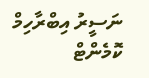ނަސީރު އިބްރާހިމް
ކޮމެންޓް